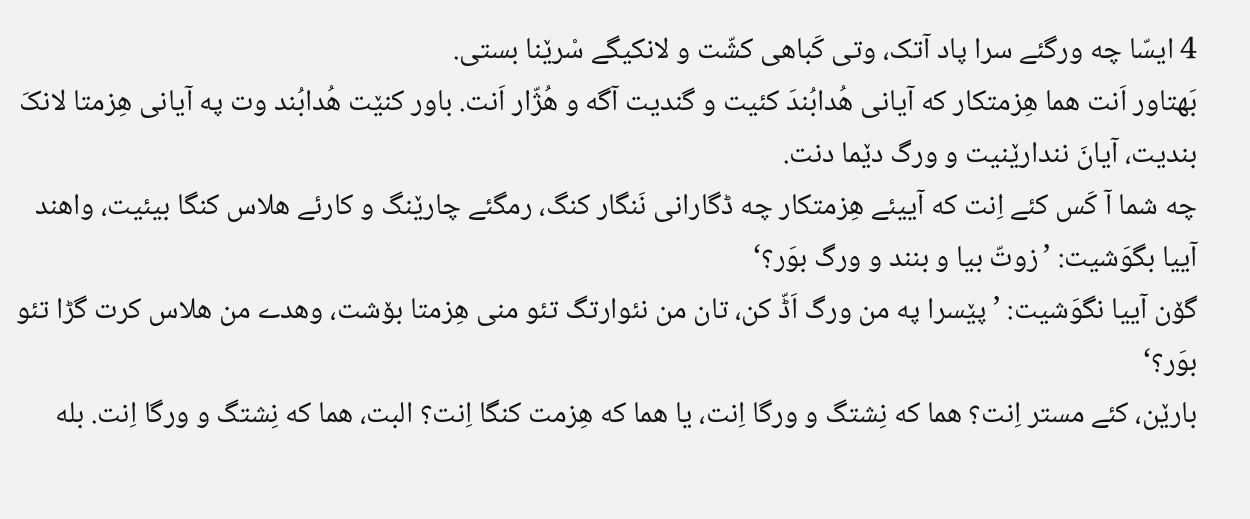4 ایسّا چه ورگئے سرا پاد آتک، وتی کَباهی کشّت و لانکیگے سْرێنا بستی.
بَهتاور اَنت هما هِزمتکار که آیانی هُدابُندَ کئیت و گندیت آگه و هُژّار اَنت. باور کنێت هُدابُند وت په آیانی هِزمتا لانکَ بندیت، آیانَ نندارێنیت و ورگ دێما دنت.
چه شما آ کَس کئے اِنت که آییئے هِزمتکار چه ڈگارانی نَنگار کنگ، رمگئے چارێنگ و کارئے هلاس کنگا بیئیت، واهند آییا بگوَشیت: ’زوتّ بیا و بنند و ورگ بوَر؟‘
گۆن آییا نگوَشیت: ’پێسرا په من ورگ اَڈّ کن، تان من نئوارتگ تئو منی هِزمتا بۆشت، وهدے من هلاس کرت گڑا تئو بوَر؟‘
بارێن، کئے مستر اِنت؟ هما که نِشتگ و ورگا اِنت، یا هما که هِزمت کنگا اِنت؟ البت، هما که نِشتگ و ورگا اِنت. بله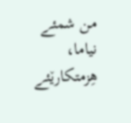من شمئے نیاما، هِزمتکارێئے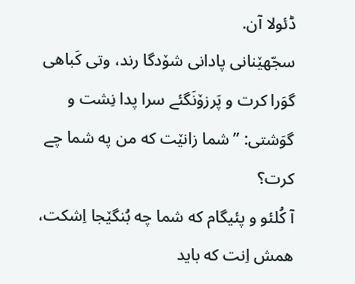ڈئولا آن.
سجّهێنانی پادانی شۆدگا رند، وتی کَباهی گوَرا کرت و پَرزۆنَگئے سرا پدا نِشت و گوَشتی: ”شما زانێت که من په شما چے کرت؟
آ کُلئو و پئیگام که شما چه بُنگێجا اِشکت، همش اِنت که باید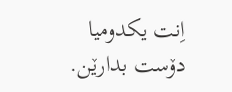اِنت یکدومیا دۆست بدارێن.